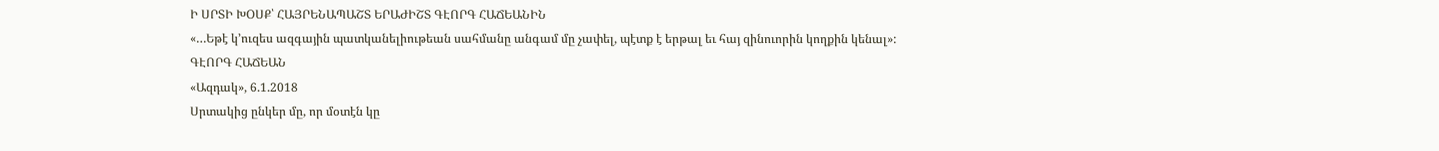Ի ՍՐՏԻ ԽՕՍՔ՝ ՀԱՅՐԵՆԱՊԱՇՏ ԵՐԱԺԻՇՏ ԳԷՈՐԳ ՀԱՃԵԱՆԻՆ
«…Եթէ կ՚ուզես ազգային պատկանելիութեան սահմանը անգամ մը չափել, պէտք է երթալ եւ հայ զինուորին կողքին կենալ»:
ԳԷՈՐԳ ՀԱՃԵԱՆ
«Ազդակ», 6.1.2018
Սրտակից ընկեր մը, որ մօտէն կը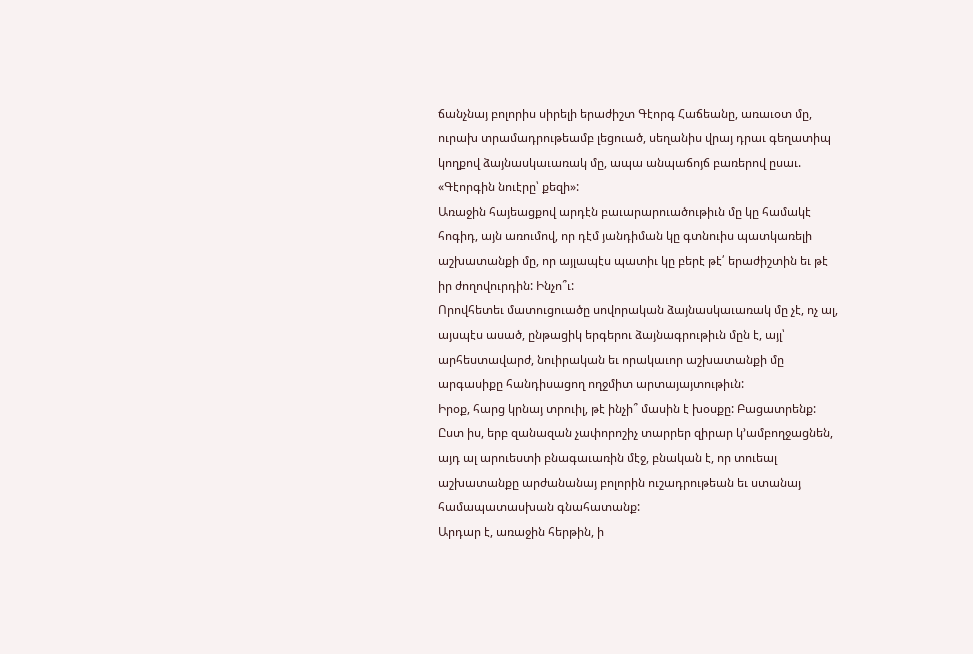ճանչնայ բոլորիս սիրելի երաժիշտ Գէորգ Հաճեանը, առաւօտ մը, ուրախ տրամադրութեամբ լեցուած, սեղանիս վրայ դրաւ գեղատիպ կողքով ձայնասկաւառակ մը, ապա անպաճոյճ բառերով ըսաւ. «Գէորգին նուէրը՝ քեզի»:
Առաջին հայեացքով արդէն բաւարարուածութիւն մը կը համակէ հոգիդ, այն առումով, որ դէմ յանդիման կը գտնուիս պատկառելի աշխատանքի մը, որ այլապէս պատիւ կը բերէ թէ՛ երաժիշտին եւ թէ իր ժողովուրդին: Ինչո՞ւ:
Որովհետեւ մատուցուածը սովորական ձայնասկաւառակ մը չէ, ոչ ալ, այսպէս ասած, ընթացիկ երգերու ձայնագրութիւն մըն է, այլ՝ արհեստավարժ, նուիրական եւ որակաւոր աշխատանքի մը արգասիքը հանդիսացող ողջմիտ արտայայտութիւն:
Իրօք, հարց կրնայ տրուիլ, թէ ինչի՞ մասին է խօսքը: Բացատրենք:
Ըստ իս, երբ զանազան չափորոշիչ տարրեր զիրար կ՚ամբողջացնեն, այդ ալ արուեստի բնագաւառին մէջ, բնական է, որ տուեալ աշխատանքը արժանանայ բոլորին ուշադրութեան եւ ստանայ համապատասխան գնահատանք:
Արդար է, առաջին հերթին, ի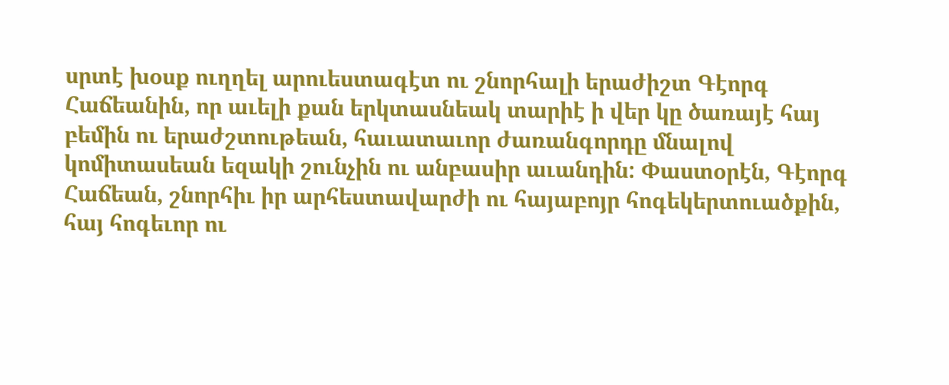սրտէ խօսք ուղղել արուեստագէտ ու շնորհալի երաժիշտ Գէորգ Հաճեանին, որ աւելի քան երկտասնեակ տարիէ ի վեր կը ծառայէ հայ բեմին ու երաժշտութեան, հաւատաւոր ժառանգորդը մնալով կոմիտասեան եզակի շունչին ու անբասիր աւանդին: Փաստօրէն, Գէորգ Հաճեան, շնորհիւ իր արհեստավարժի ու հայաբոյր հոգեկերտուածքին, հայ հոգեւոր ու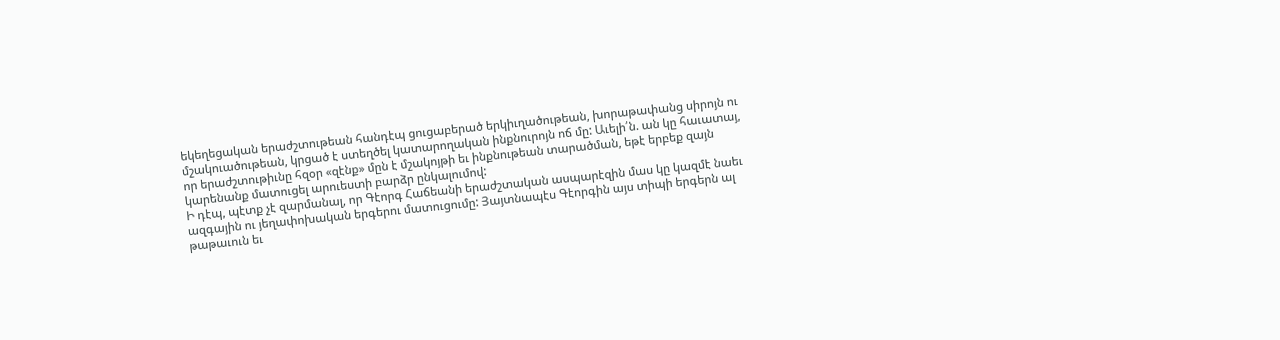եկեղեցական երաժշտութեան հանդէպ ցուցաբերած երկիւղածութեան, խորաթափանց սիրոյն ու մշակուածութեան, կրցած է ստեղծել կատարողական ինքնուրոյն ոճ մը: Աւելի՛ն. ան կը հաւատայ, որ երաժշտութիւնը հզօր «զէնք» մըն է մշակոյթի եւ ինքնութեան տարածման, եթէ երբեք զայն կարենանք մատուցել արուեստի բարձր ընկալումով:
Ի դէպ, պէտք չէ զարմանալ, որ Գէորգ Հաճեանի երաժշտական ասպարէզին մաս կը կազմէ նաեւ ազգային ու յեղափոխական երգերու մատուցումը: Յայտնապէս Գէորգին այս տիպի երգերն ալ թաթաւուն եւ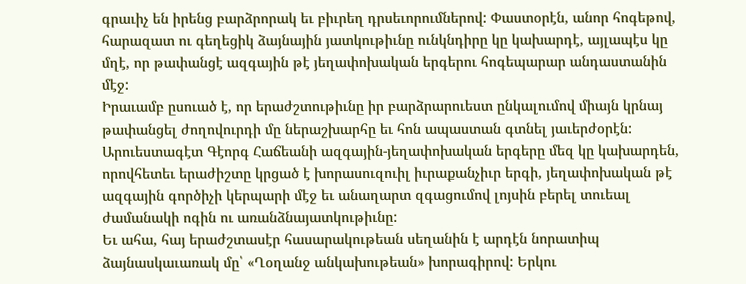գրաւիչ են իրենց բարձրորակ եւ բիւրեղ դրսեւորումներով: Փաստօրէն, անոր հոգեթով, հարազատ ու գեղեցիկ ձայնային յատկութիւնը ունկնդիրը կը կախարդէ, այլապէս կը մղէ, որ թափանցէ ազգային թէ յեղափոխական երգերու հոգեպարար անդաստանին մէջ:
Իրաւամբ ըսուած է, որ երաժշտութիւնը իր բարձրարուեստ ընկալումով միայն կրնայ թափանցել ժողովուրդի մը ներաշխարհը եւ հոն ապաստան գտնել յաւերժօրէն: Արուեստագէտ Գէորգ Հաճեանի ազգային-յեղափոխական երգերը մեզ կը կախարդեն, որովհետեւ երաժիշտը կրցած է խորասուզուիլ իւրաքանչիւր երգի, յեղափոխական թէ ազգային գործիչի կերպարի մէջ եւ անաղարտ զգացումով լոյսին բերել տուեալ ժամանակի ոգին ու առանձնայատկութիւնը:
Եւ ահա, հայ երաժշտասէր հասարակութեան սեղանին է արդէն նորատիպ ձայնասկաւառակ մը՝ «Ղօղանջ անկախութեան» խորագիրով: Երկու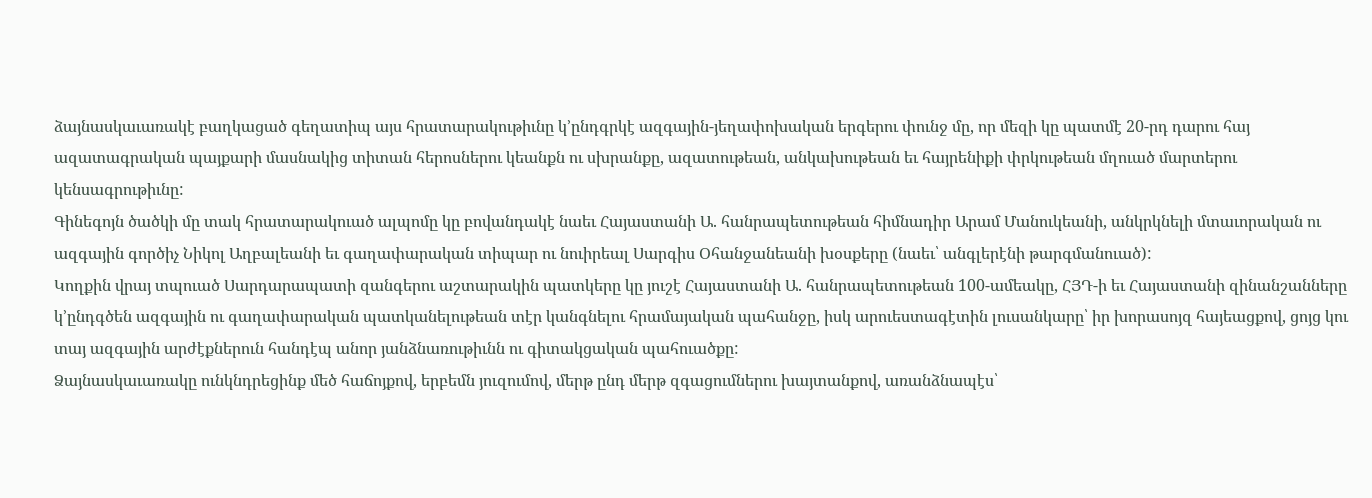ձայնասկաւառակէ բաղկացած գեղատիպ այս հրատարակութիւնը կ՚ընդգրկէ ազգային-յեղափոխական երգերու փունջ մը, որ մեզի կը պատմէ 20-րդ դարու հայ ազատագրական պայքարի մասնակից տիտան հերոսներու կեանքն ու սխրանքը, ազատութեան, անկախութեան եւ հայրենիքի փրկութեան մղուած մարտերու կենսագրութիւնը:
Գինեգոյն ծածկի մը տակ հրատարակուած ալպոմը կը բովանդակէ նաեւ Հայաստանի Ա. հանրապետութեան հիմնադիր Արամ Մանուկեանի, անկրկնելի մտաւորական ու ազգային գործիչ Նիկոլ Աղբալեանի եւ գաղափարական տիպար ու նուիրեալ Սարգիս Օհանջանեանի խօսքերը (նաեւ՝ անգլերէնի թարգմանուած):
Կողքին վրայ տպուած Սարդարապատի զանգերու աշտարակին պատկերը կը յուշէ Հայաստանի Ա. հանրապետութեան 100-ամեակը, ՀՅԴ-ի եւ Հայաստանի զինանշանները կ՚ընդգծեն ազգային ու գաղափարական պատկանելութեան տէր կանգնելու հրամայական պահանջը, իսկ արուեստագէտին լուսանկարը՝ իր խորասոյզ հայեացքով, ցոյց կու տայ ազգային արժէքներուն հանդէպ անոր յանձնառութիւնն ու գիտակցական պահուածքը:
Ձայնասկաւառակը ունկնդրեցինք մեծ հաճոյքով, երբեմն յուզումով, մերթ ընդ մերթ զգացումներու խայտանքով, առանձնապէս՝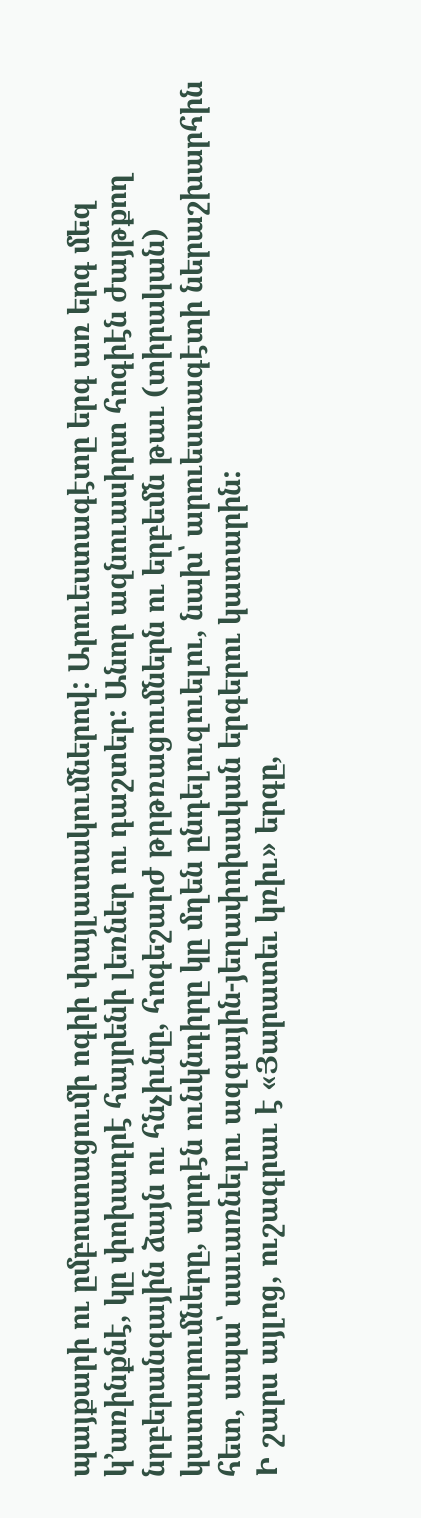պայքարի ու ըմբոստացումի ոգիի փայլատակումներով: Արուեստագէտը երգ առ երգ մեզ կ՚առինքնէ, կը փոխադրէ հայրենի լեռներ ու դաշտեր: Անոր ազնուասիրտ հոգիէն ժայթքող նրբերանգային ձայն ու հնչիւնը, հոգեշարժ թրթռացումներն ու երբեմն թաւ (տիրական) կատարումները, արդէն ունկնդիրը կը մղեն ընդելուզուելու, նախ՝ արուեստագէտի ներաշխարհին հետ, ապա՝ սաւառնելու ազգային-յեղափոխական երգերու կատարին:
Ի շարս այլոց, ուշագրաւ է «Յարատեւ կռիւ» երգը,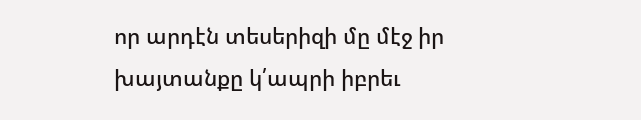որ արդէն տեսերիզի մը մէջ իր խայտանքը կ՛ապրի իբրեւ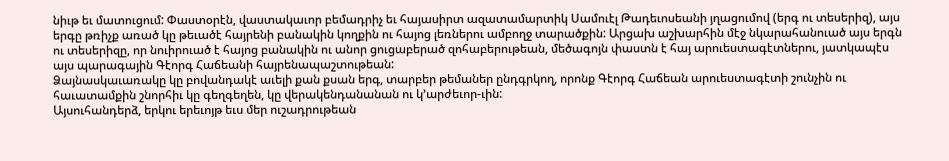նիւթ եւ մատուցում: Փաստօրէն, վաստակաւոր բեմադրիչ եւ հայասիրտ ազատամարտիկ Սամուէլ Թադեւոսեանի յղացումով (երգ ու տեսերիզ), այս երգը թռիչք առած կը թեւածէ հայրենի բանակին կողքին ու հայոց լեռներու ամբողջ տարածքին: Արցախ աշխարհին մէջ նկարահանուած այս երգն ու տեսերիզը, որ նուիրուած է հայոց բանակին ու անոր ցուցաբերած զոհաբերութեան, մեծագոյն փաստն է հայ արուեստագէտներու, յատկապէս այս պարագային Գէորգ Հաճեանի հայրենապաշտութեան:
Ձայնասկաւառակը կը բովանդակէ աւելի քան քսան երգ, տարբեր թեմաներ ընդգրկող, որոնք Գէորգ Հաճեան արուեստագէտի շունչին ու հաւատամքին շնորհիւ կը գեղգեղեն, կը վերակենդանանան ու կ՚արժեւոր-ւին:
Այսուհանդերձ, երկու երեւոյթ եւս մեր ուշադրութեան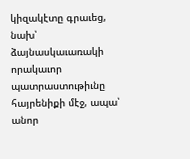կիզակէտը գրաւեց, նախ՝ ձայնասկաւառակի որակաւոր պատրաստութիւնը հայրենիքի մէջ, ապա՝ անոր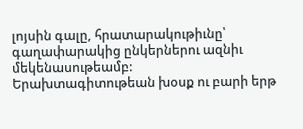լոյսին գալը, հրատարակութիւնը՝ գաղափարակից ընկերներու ազնիւ մեկենասութեամբ:
Երախտագիտութեան խօսք ու բարի երթ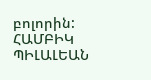բոլորին:
ՀԱՄԲԻԿ ՊԻԼԱԼԵԱՆ